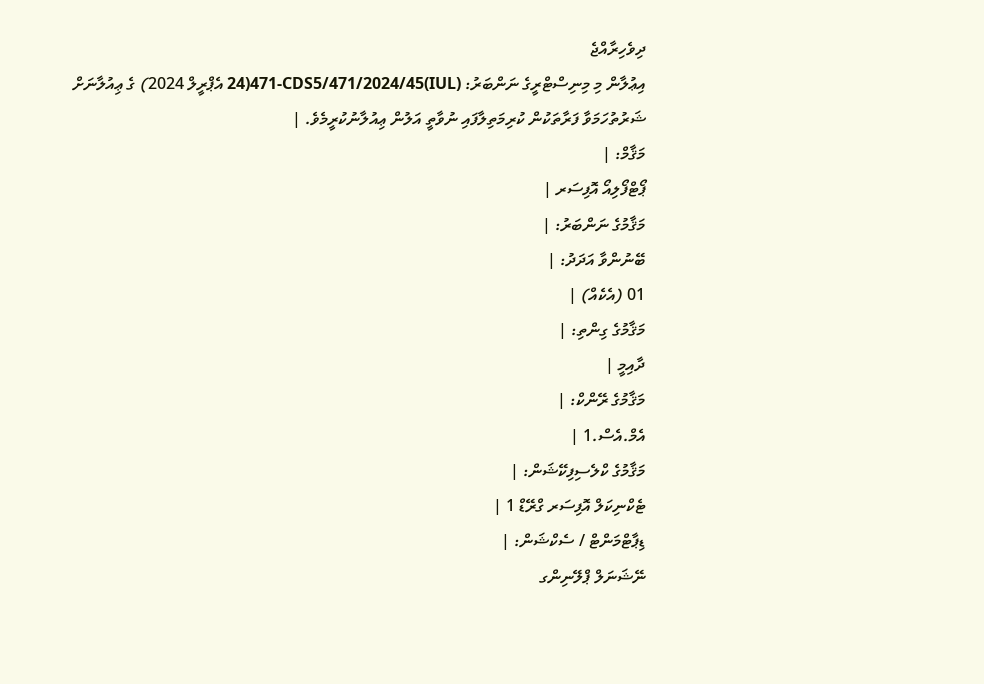ދިވެހިރާއްޖެ
އިޢުލާން މި މިނިސްޓްރީގެ ނަންބަރު: (IUL)471-CDS5/471/2024/45(24 އެޕްރީލް 2024) ގެ ޢިއުލާނަށް ޝަރުތުހަމަވާ ފަރާތަކުން ކުރިމަތިލާފައި ނުވާތީ އަލުން ޢިއުލާނުކުރީމެވެ. |
މަޤާމް: |
ޕޯޓްފޯލިއޯ އޮފިސަރ |
މަޤާމުގެ ނަންބަރު: |
ބޭނުންވާ އަދަދު: |
01 (އެކެއް) |
މަޤާމުގެ ގިންތި: |
ދާއިމީ |
މަޤާމުގެ ރޭންކް: |
އެމް.އެސް.1 |
މަޤާމުގެ ކްލެސިފިކޭޝަން: |
ޓެކްނިކަލް އޮފިސަރ ގްރޭޑް 1 |
ޑިޕާޓްމަންޓް / ސެކްޝަން: |
ނޭޝަނަލް ޕްލޭނިންގ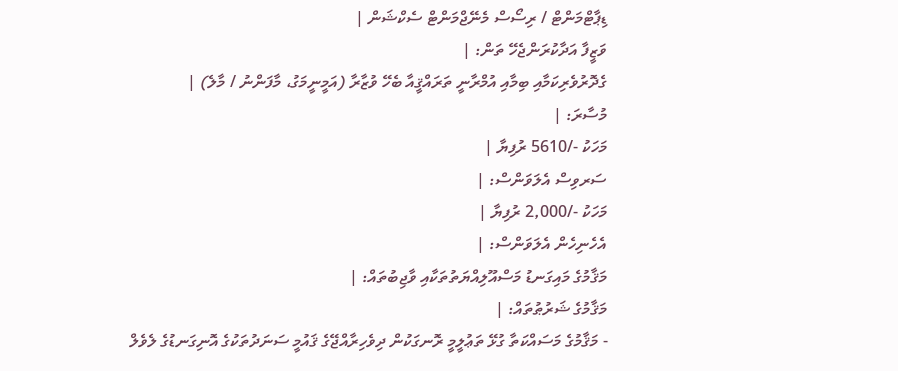ޑިޕާޓްމަންޓް / ރިސޯސް މެނޭޖްމަންޓް ސެކްޝަން |
ވަޒީފާ އަދާކުރަންޖެހޭ ތަން: |
ގެދޮރުވެރިކަމާއި ބިމާއި އުމްރާނީ ތަރައްޤީއާ ބެހޭ ވުޒާރާ (އަމީނީމަގު، މާފަންނު / މާލެ) |
މުސާރަ: |
މަހަކު -/5610 ރުފިޔާ |
ސަރވިސް އެލަވަންސް: |
މަހަކު -/2,000 ރުފިޔާ |
އެހެނިހެން އެލަވަންސް: |
މަޤާމުގެ މައިގަނޑު މަސްއޫލިއްޔަތުތަކާއި ވާޖިބުތައް: |
މަޤާމުގެ ޝަރުޠުތައް: |
- މަޤާމުގެ މަސައްކަތާ ގުޅޭ ތަޢުލީމީ ރޮނގަކުން ދިވެހިރާއްޖޭގެ ޤައުމީ ސަނަދުތަކުގެ އޮނިގަނޑުގެ ލެވެލް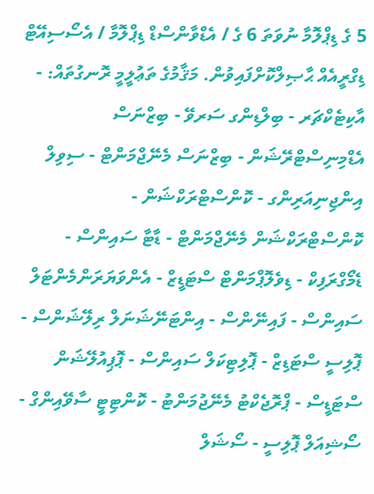5 ގެ ޑިޕްލޮމާ ނުވަތަ 6 ގެ / އެޑްވާންސްޑް ޑިޕްލޮމާ / އެސޯސިއޭޓް ޑިގްރީއެއް ޙާޞިލްކޮށްފައިވުން. މަޤާމުގެ ތަޢުލީމީ ރޮނގުތައް: - އާކިޓެކްޗަރ - ބިލްޑިންގ ސަރވޭ - ބިޒްނަސް އެޑްމިނިސްޓްރޭޝަން - ބިޒްނަސް މެނޭޖްމަންޓް - ސިވިލް އިންޖިނިއަރިންގ - ކޮންސްޓްރަކްޝަން - ކޮންސްޓްރަކްޝަން މެނޭޖްމަންޓް - ޑާޓާ ސައިންސް - ޑެމޯގްރަފިކް - ޑިވެލޮޕްމަންޓް ސްޓަޑީޒް - އެންވަޔަރަންމެންޓަލް ސައިންސް - ފައިނޭންސް - އިންޓަނޭޝަނަލް ރިލޭޝަންސް - ޕޮލިސީ ސްޓަޑިޒް - ޕޮލިޓިކަލް ސައިންސް - ޕޮޕިއުލޭޝަން ސްޓަޑީސް - ޕްރޮޖެކްޓު މެނޭޖުމަންޓު - ކޮންޓިޓީ ސާވޭއިންގް - ސޯޝިއަލް ޕޮލިސީ - ސޯޝަލް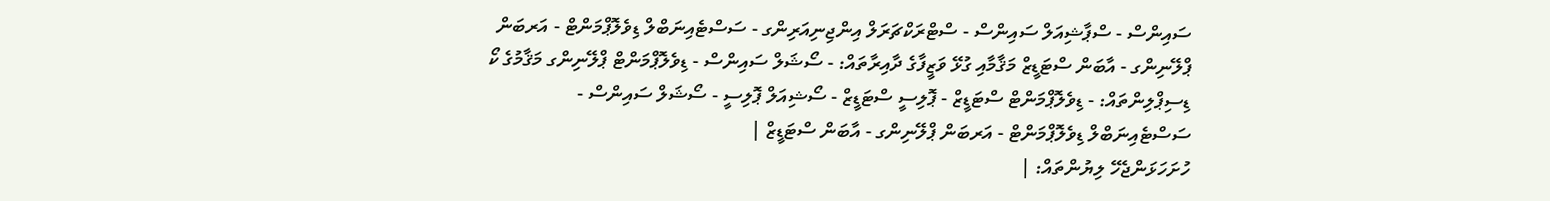ސައިންސް - ސްޕާޝިއަލް ސައިންސް - ސްޓްރަކްޗަރަލް އިންޖިނިއަރިންގ - ސަސްޓެއިނަބްލް ޑިވެލޮޕްމަންޓް - އަރބަން ޕްލޭނިންގ - އާބަން ސްޓަޑީޒް މަޤާމާއި ގުޅޭ ވަޒީފާގެ ދާއިރާތައް: - ސޯޝަލް ސައިންސް - ޑިވެލޮޕްމަންޓް ޕްލޭނިންގ މަޤާމުގެ ކޯ ޑިސިޕްލިންތައް: - ޑިވެލޮޕްމަންޓް ސްޓަޑީޒް - ޕޮލިސީ ސްޓަޑީޒް - ސޯޝިއަލް ޕޮލިސީ - ސޯޝަލް ސައިންސް - ސަސްޓެއިނަބްލް ޑިވެލޮޕްމަންޓް - އަރބަން ޕްލޭނިންގ - އާބަން ސްޓަޑީޒް |
ހުށަހަޅަންޖެހޭ ލިޔުންތައް: |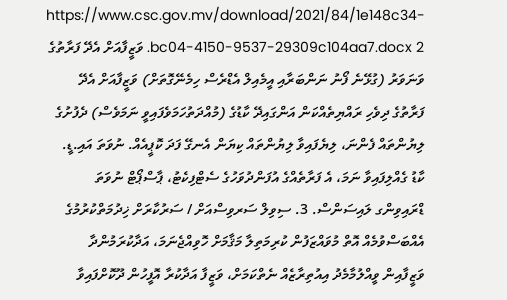https://www.csc.gov.mv/download/2021/84/1e148c34-bc04-4150-9537-29309c104aa7.docx 2. ވަޒީފާއަށް އެދޭ ފަރާތުގެ ވަނަވަރު (ގުޅޭނެ ފޯނު ނަންބަރާއި އީމެއިލް އެޑްރެސް ހިމެނޭގޮތަށް) ވަޒީފާއަށް އެދޭ ފަރާތުގެ ދިވެހި ރައްޔިތެއްކަން އަންގައިދޭ ކާޑުގެ (މުއްދަތުހަމަވެފައިވީ ނަމަވެސް) ދެފުށުގެ ލިޔުންތައް ފެންނަ، ލިޔެފައިވާ ލިޔުންތައް ކިޔަން އެނގޭ ފަދަ ކޮޕީއެއް. ނުވަތަ އައި.ޑީ. ކާޑު ގެއްލިފައިވާ ނަމަ، އެ ފަރާތެއްގެ އުފަންދުވަހުގެ ސެޓްފިކެޓު، ޕާސްޕޯޓް ނުވަތަ ޑްރައިވިންގ ލައިސަންސް. 3. ސިވިލް ސަރވިސްއަށް / ސަރުކާރަށް ޚިދުމަތްކުރުމުގެ އެއްބަސްވުމެއް އޮތް މުވައްޒަފުން ކުރިމަތިލާ މަޤާމަށް ހޮވިއްޖެނަމަ، އަދާކުރަމުންދާ ވަޒީފާއިން ވީއްލުމާމެދު އިއުތިރާޒެއް ނެތްކަމަށް، ވަޒީފާ އަދާކުރާ އޮފީހުން ދޫކޮށްފައިވާ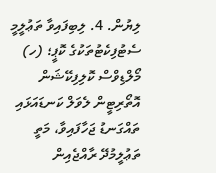ލިޔުން. 4. ލިބިފައިވާ ތަޢުލީމީ ސެޓުފިކެޓުތަކުގެ ކޮޕީ؛ (ހ) މޯލްޑިވްސް ކޮލިފިކޭޝަން އޮތޯރިޓީން ލެވަލް ކަނޑައަޅައި ތައްގަނޑު ޖަހާފައިވާ، މަތީ ތަޢުލީމުދޭ ރާއްޖެއިން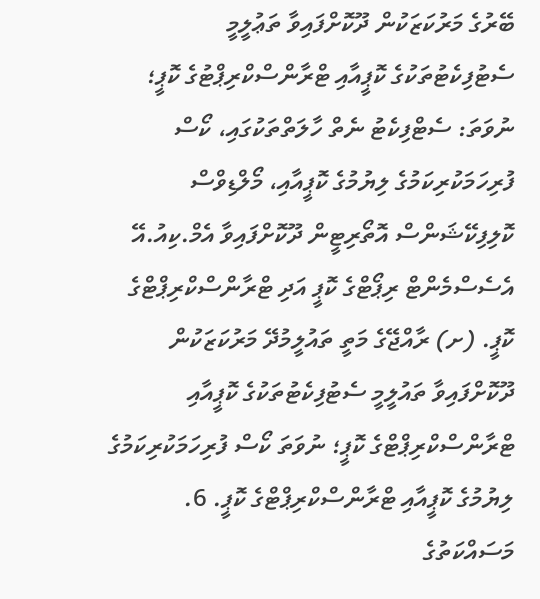ބޭރުގެ މަރުކަޒަކުން ދޫކޮށްފައިވާ ތަޢުލީމީ ސެޓުފިކެޓުތަކުގެ ކޮޕީއާއި ޓްރާންސްކްރިޕްޓުގެ ކޮޕީ؛ ނުވަތަ: ސެޓްފިކެޓު ނެތް ހާލަތްތަކުގައި، ކޯސް ފުރިހަމަކުރިކަމުގެ ލިޔުމުގެ ކޮޕީއާއި، މޯލްޑިވްސް ކޮލިފިކޭޝަންސް އޮތޯރިޓީން ދޫކޮށްފައިވާ އެމް.ކިއު.އޭ އެސެސްމެންޓް ރިޕޯޓްގެ ކޮޕީ އަދި ޓްރާންސްކްރިޕްޓްގެ ކޮޕީ. (ށ) ރާއްޖޭގެ މަތީ ތައުލީމުދޭ މަރުކަޒަކުން ދޫކޮށްފައިވާ ތައުލީމީ ސެޓުފިކެޓުތަކުގެ ކޮޕީއާއި ޓްރާންސްކްރިޕްޓްގެ ކޮޕީ؛ ނުވަތަ ކޯސް ފުރިހަމަކުރިކަމުގެ ލިޔުމުގެ ކޮޕީއާއި ޓްރާންސްކްރިޕްޓްގެ ކޮޕީ. 6. މަސައްކަތުގެ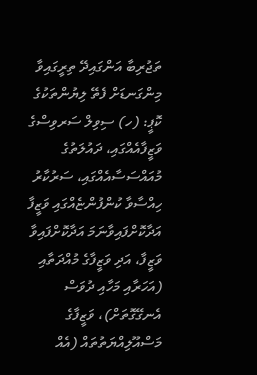ތަޖުރިބާ އަންގައިދޭ ތިރީގައިވާ މިންގަނޑަށް ފެތޭ ލިޔުންތަކުގެ ކޮޕީ: (ހ) ސިވިލް ސަރވިސްގެ ވަޒީފާއެއްގައި، ދައުލަތުގެ މުއައްސަސާއެއްގައި، ސަރުކާރު ހިއްސާވާ ކުންފުންޏެއްގައި ވަޒީފާ އަދާކޮށްފައިވާނަމަ އަދާކޮށްފައިވާ ވަޒީފާ، އަދި ވަޒީފާގެ މުއްދަތާއި (އަހަރާއި މަހާއި ދުވަސް އެނގޭގޮތަށް)، ވަޒީފާގެ މަސްއޫލިއްޔަތުތައް (އެއް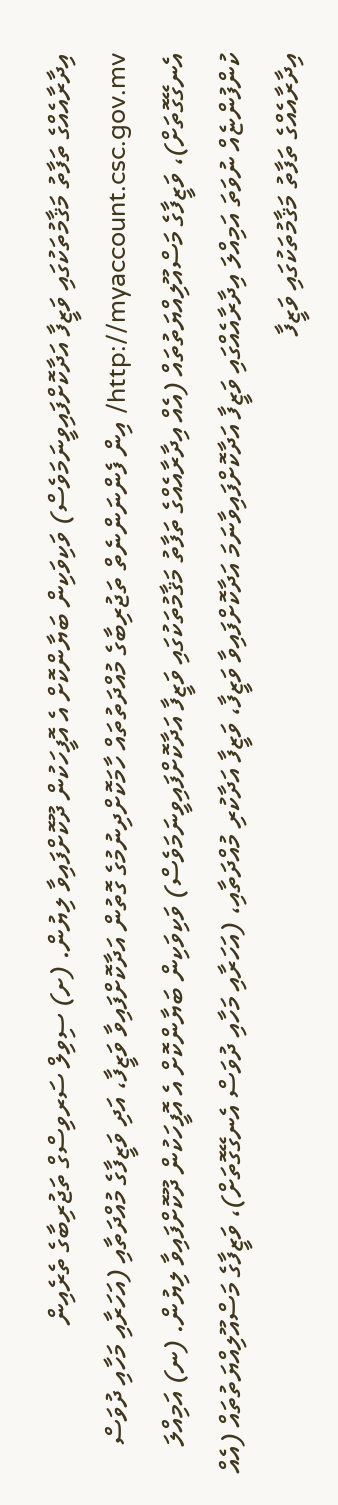އިދާރާއެއްގެ ތަފާތު މަޤާމުތަކުގައި ވަޒީފާ އަދާކޮށްފައިވީނަމަވެސް) ވަކިވަކިން ބަޔާންކޮށް އެ އޮފީހަކުން ދޫކޮށްފައިވާ ލިޔުން. (ށ) ސިވިލް ސަރވިސްގް ތަޖުރިބާގެ ތެރެއިން http://myaccount.csc.gov.mv/ އިން ފެންނަންނެތް ތަޖުރިބާގެ މުއްދަތުތައް ހާމަކޮށްދިނުމުގެ ގޮތުން އަދާކޮށްފައިވާ ވަޒީފާ، އަދި ވަޒީފާގެ މުއްދަތާއި (އަހަރާއި މަހާއި ދުވަސް އެނގޭގޮތަށް)، ވަޒީފާގެ މަސްއޫލިއްޔަތުތައް (އެއް އިދާރާއެއްގެ ތަފާތު މަޤާމުތަކުގައި ވަޒީފާ އަދާކޮށްފައިވީނަމަވެސް) ވަކިވަކިން ބަޔާންކޮށް އެ އޮފީހަކުން ދޫކޮށްފައިވާ ލިޔުން. (ނ) އަމިއްލަ ކުންފުންޏެއް ނުވަތަ އަމިއްލަ އިދާރާއެއްގައި ވަޒީފާ އަދާކޮށްފައިވާނަމަ އަދާކޮށްފައިވާ ވަޒީފާ، ވަޒީފާ އަދާކުރި މުއްދަތާއި، (އަހަރާއި މަހާއި ދުވަސް އެނގޭގޮތަށް)، ވަޒީފާގެ މަސްއޫލިއްޔަތުތައް (އެއް އިދާރާއެއްގެ ތަފާތު މަޤާމުތަކުގައި ވަޒީފާ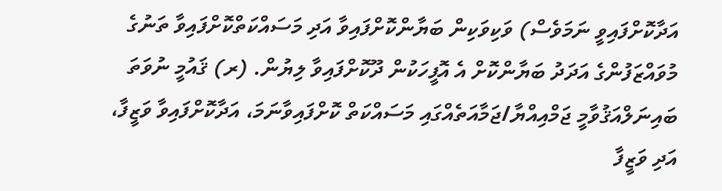އަދާކޮށްފައިވީ ނަމަވެސް) ވަކިވަކިން ބަޔާންކޮށްފައިވާ އަދި މަސައްކަތްކޮށްފައިވާ ތަނުގެ މުވައްޒަފުންގެ އަދަދު ބަޔާންކޮށް އެ އޮފީހަކުން ދޫކޮށްފައިވާ ލިޔުން. (ރ) ޤައުމީ ނުވަތަ ބައިނަލްއަޤުވާމީ ޖަމްއިއްޔާ/ޖަމާއަތެއްގައި މަސައްކަތް ކޮށްފައިވާނަމަ، އަދާކޮށްފައިވާ ވަޒީފާ، އަދި ވަޒީފާ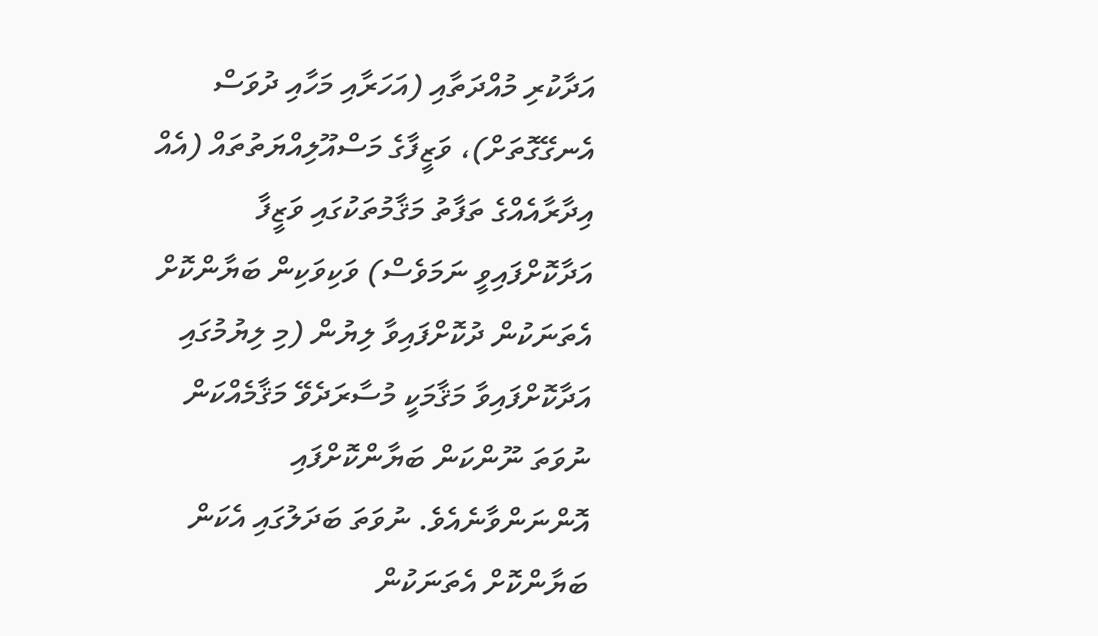އަދާކުރި މުއްދަތާއި (އަހަރާއި މަހާއި ދުވަސް އެނގޭގޮތަށް)، ވަޒީފާގެ މަސްއޫލިއްޔަތުތައް (އެއް އިދާރާއެއްގެ ތަފާތު މަޤާމުތަކުގައި ވަޒީފާ އަދާކޮށްފައިވީ ނަމަވެސް) ވަކިވަކިން ބަޔާންކޮށް އެތަނަކުން ދުކޮށްފައިވާ ލިޔުން (މި ލިޔުމުގައި އަދާކޮށްފައިވާ މަޤާމަކީ މުސާރަދެވޭ މަޤާމެއްކަން ނުވަތަ ނޫންކަން ބަޔާންކޮށްފައި އޮންނަންވާނެއެވެ. ނުވަތަ ބަދަލުގައި އެކަން ބަޔާންކޮށް އެތަނަކުން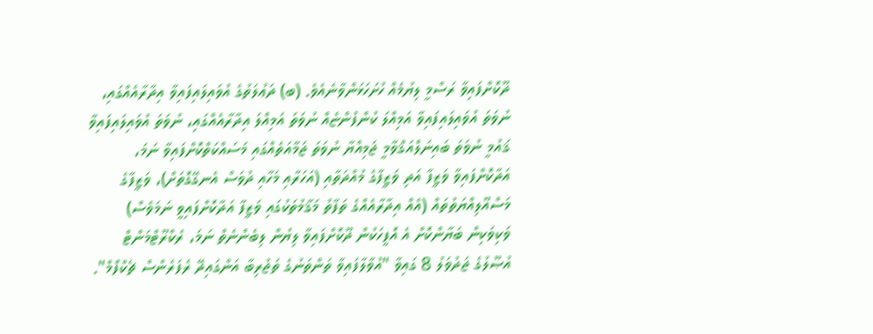ދޫކޮށްފައިވާ ރަސްމީ ލިޔުމެއް ހުށަހަޅަންވާނެއެވެ. (ބ) ދަޢުލަތުގެ އުވައިލައިފައިވާ އިދާރާއެއްގައި، ނުވަތަ އުވައިލައިފައިވާ އަމިއްލަ ކުންފުންޏެއް ނުވަތަ އަމިއްލަ އިދާރާއެއްގައި، ނުވަތަ އުވައިލައިފައިވާ ޤައުމީ ނުވަތަ ބައިނަލްއަޤްވާމީ ޖަމިއްޔާ ނުވަތަ ޖަމާއަތެއްގައި މަސައްކަތްކޮށްފައިވާ ނަމަ، އަދާކޮށްފައިވާ ވަޒީފާ އަދި ވަޒީފާގެ މުއްދަތާއި (އަހަރާއި މަހާއި ދުވަސް އެނގޭގޮތަށް)، ވަޒީފާގެ މަސްއޫލިއްޔަތުތައް (އެއް އިދާރާއެއްގެ ތަފާތު މަޤާމުތަކުގައި ވަޒީފާ އަދާކޮށްފައިވީ ނަމަވެސް) ވަކިވަކިން ބަޔާންކޮށް އެ އޮފީހަކުން ދޫކޮށްފައިވާ ލިޔުން ލިބެންނެތް ނަމަ، ރެކްރޫޓްމަންޓް އުޞޫލުގެ ޖަދުވަލު 8 ގައިވާ "އުވާލާފައިވާ ތަންތަނުގެ ތަޖުރިބާ އަންގައިދޭ ރެފަރެންސް ޗެކްފޯމް".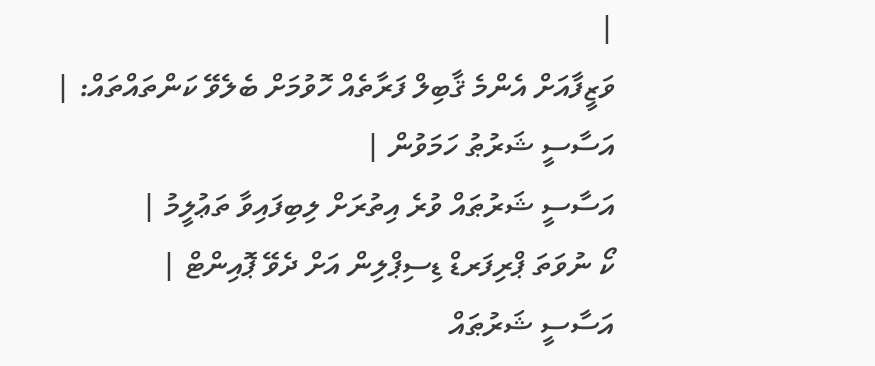|
ވަޒީފާއަށް އެންމެ ޤާބިލް ފަރާތެއް ހޮވުމަށް ބެލެވޭ ކަންތައްތައް: |
އަސާސީ ޝަރުޠު ހަމަވުން |
އަސާސީ ޝަރުޠައް ވުރެ އިތުރަށް ލިބިފައިވާ ތަޢުލީމު |
ކޯ ނުވަތަ ޕްރިފަރޑް ޑިސިޕްލިން އަށް ދެވޭ ޕޮއިންޓް |
އަސާސީ ޝަރުޠައް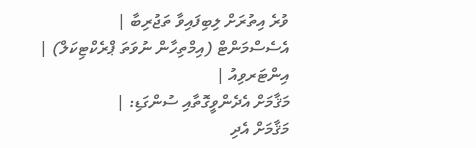ވުރެ އިތުރަށް ލިބިފައިވާ ތަޖުރިބާ |
އެސެސްމަންޓް (އިމްތިހާން ނުވަތަ ޕްރެކްޓިކަލް) |
އިންޓަރވިއު |
މަޤާމަށް އެދެންވީގޮތާއި ސުންގަޑި: |
މަޤާމަށް އެދި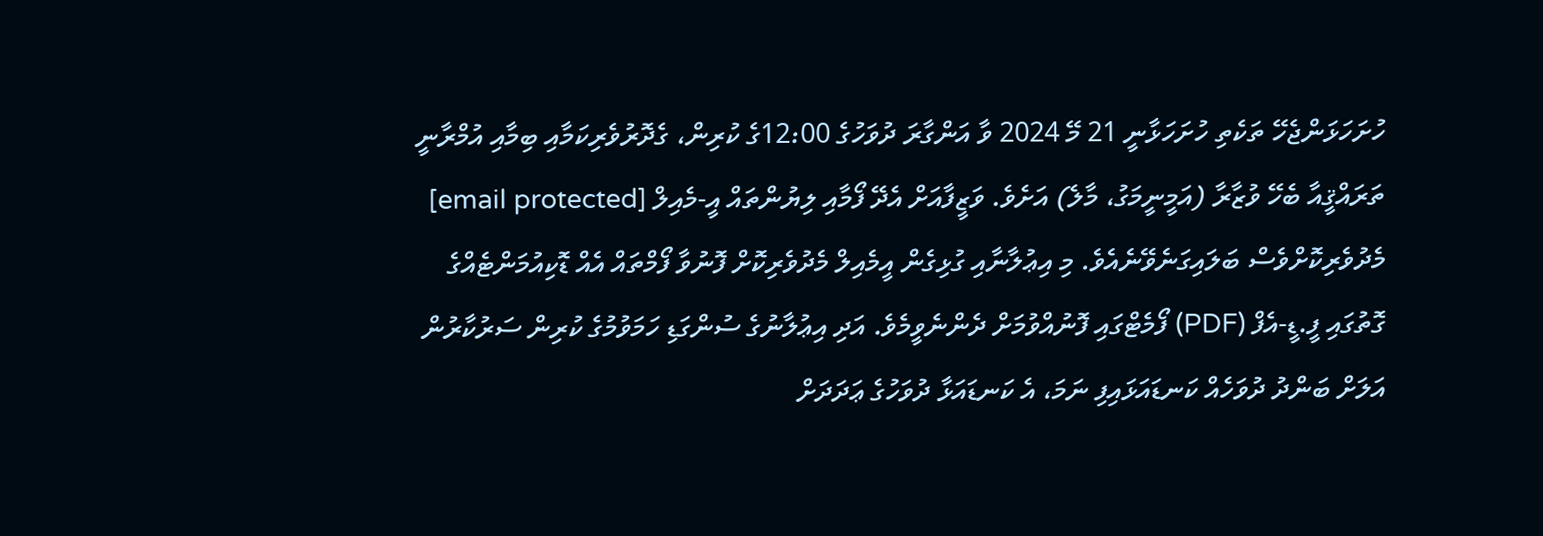ހުށަހަޅަންޖެހޭ ތަކެތި ހުށަހަޅާނީ 21 މޭ 2024 ވާ އަންގާރަ ދުވަހުގެ 12:00ގެ ކުރިން، ގެދޮރުވެރިކަމާއި ބިމާއި އުމްރާނީ ތަރައްޤީއާ ބެހޭ ވުޒާރާ (އަމީނީމަގު، މާލެ) އަށެވެ. ވަޒީފާއަށް އެދޭ ފޯމާއި ލިޔުންތައް އީ-މެއިލް [email protected] މެދުވެރިކޮށްވެސް ބަލައިގަނެވޭނެއެވެ. މި އިޢުލާނާއި ގުޅިގެން އީމެއިލް މެދުވެރިކޮށް ފޮނުވާ ފޯމްތައް އެއް ޑޮކިއުމަންޓެއްގެ ގޮތުގައި ފީ.ޑީ-އެފް (PDF) ފޯމެޓްގައި ފޮނުއްވުމަށް ދެންނެވީމެވެ. އަދި އިޢުލާނުގެ ސުންގަޑި ހަމަވުމުގެ ކުރިން ސަރުކާރުން އަލަށް ބަންދު ދުވަހެއް ކަނޑައަޅައިފި ނަމަ، އެ ކަނޑައަޅާ ދުވަހުގެ ޢަދަދަށް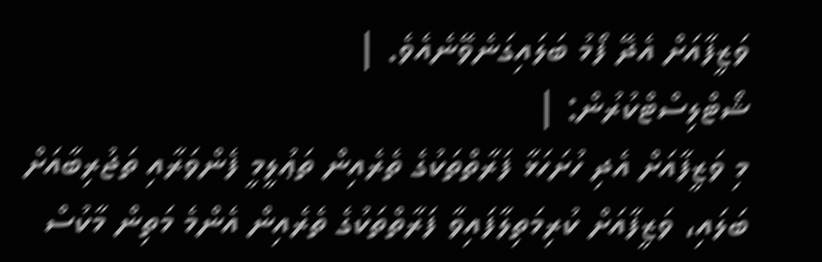ވަޒީފާއަށް އެދޭ ފޯމު ބަލައިގަނެވޭނެއެވެ. |
ޝޯޓްލިސްޓްކުރުން: |
މި ވަޒީފާއަށް އެދި ހުށަހަޅާ ފަރާތްތަކުގެ ތެރެއިން ތަޢުލީމީ ފެންވަރާއި ތަޖުރިބާއަށް ބަލައި، ވަޒީފާއަށް ކުރިމަތިލާފައިވާ ފަރާތްތަކުގެ ތެރެއިން އެންމެ މަތިން މާކުސް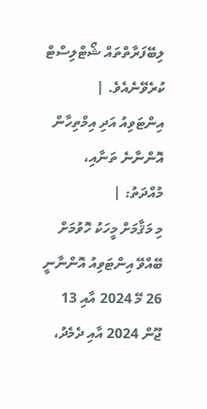ލިބޭފަރާތްތައް ޝޯޓްލިސްޓް ކުރެވޭނެއެވެ. |
އިންޓަވިއު އަދި އިމްތިހާން އޮންނާނެ ތަނާއި، މުއްދަތު: |
މި މަޤާމަށް މީހަކު ހޮވުމަށް ބޭއްވޭ އިންޓަވިއު އޮންނާނީ 26 މޭ 2024 އާއި 13 ޖޫން 2024 އާއި ދެމެދު،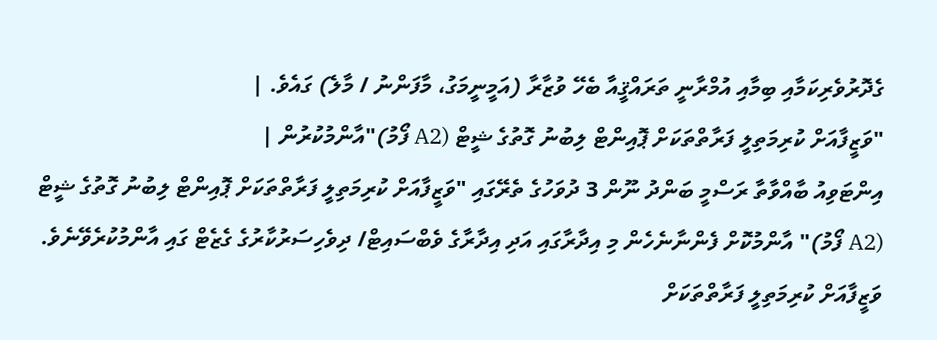ގެދޮރުވެރިކަމާއި ބިމާއި އުމްރާނީ ތަރައްޤީއާ ބެހޭ ވުޒާރާ (އަމީނީމަގު، މާފަންނު / މާލެ) ގައެވެ. |
"ވަޒީފާއަށް ކުރިމަތިލީ ފަރާތްތަކަށް ޕޮއިންޓް ލިބުނު ގޮތުގެ ޝީޓް (A2 ފޯމު)"އާންމުކުރުން |
އިންޓަވިއު ބާއްވާތާ ރަސްމީ ބަންދު ނޫން 3 ދުވަހުގެ ތެރޭގައި "ވަޒީފާއަށް ކުރިމަތިލީ ފަރާތްތަކަށް ޕޮއިންޓް ލިބުނު ގޮތުގެ ޝީޓް (A2 ފޯމު)" އާންމުކޮށް ފެންނާނެހެން މި އިދާރާގައި އަދި އިދާރާގެ ވެބްސައިޓް/ ދިވެހިސަރުކާރުގެ ގެޒެޓް ގައި އާންމުކުރެވޭނެވެ. ވަޒީފާއަށް ކުރިމަތިލީ ފަރާތްތަކަށް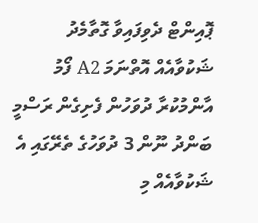ޕޮއިންޓް ދެވިފައިވާ ގޮތާމެދު ޝަކުވާއެއް އޮތްނަމަ A2 ފޯމު އާންމުކުރާ ދުވަހުން ފެށިގެން ރަސްމީ ބަންދު ނޫން 3 ދުވަހުގެ ތެރޭގައި އެ ޝަކުވާއެއް މި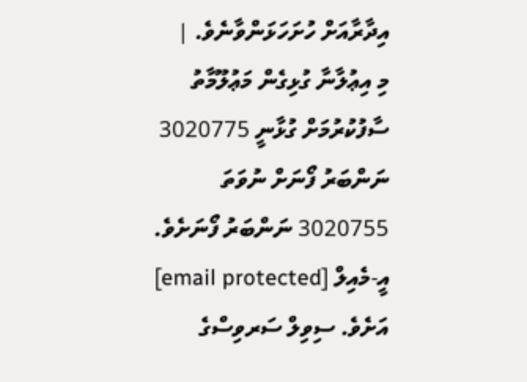އިދާރާއަށް ހުށަހަޅަންވާނެވެ. |
މި އިޢުލާނާ ގުޅިގެން މަޢުލޫމާތު ސާފުކުރުމަށް ގުޅާނީ 3020775 ނަންބަރު ފޯނަށް ނުވަތަ 3020755 ނަންބަރު ފޯނަށެވެ. އީ-މެއިލް [email protected] އަށެވެ. ސިވިލް ސަރވިސްގެ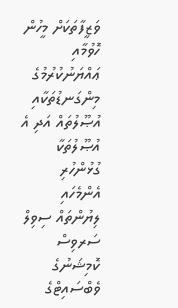ވަޒީފާތަކަށް މީހުން ހޮވުމާއި ޢައްޔަނުކުރުމުގެ މިންގަނޑުތަކާއި އުޞޫލުތައް އަދި އެ އުޞޫލުތަކާ ގުޅުންހުރި އެންމެހައި ލިޔުންތައް ސިވިލް ސަރވިސް ކޮމިޝަނުގެ ވެބްސައިޓްގެ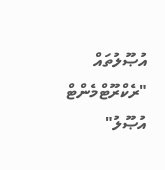އުޞޫލުތައް "ރެކްރޫޓްމެންޓް އުޞޫލު"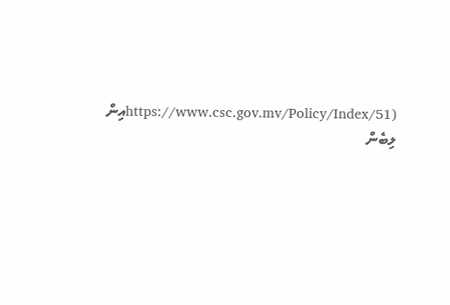(https://www.csc.gov.mv/Policy/Index/51އިން ލިބެން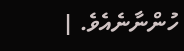ހުންނާނެއެވެ. |